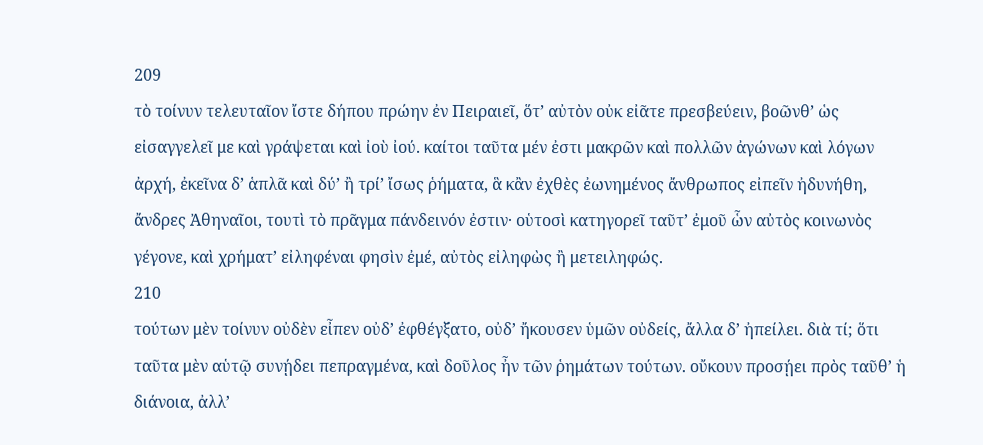209
τὸ τοίνυν τελευταῖον ἴστε δήπου πρώην ἐν Πειραιεῖ, ὅτʼ αὐτὸν οὐκ εἰᾶτε πρεσβεύειν, βοῶνθʼ ὡς εἰσαγγελεῖ με καὶ γράψεται καὶ ἰοὺ ἰού. καίτοι ταῦτα μέν ἐστι μακρῶν καὶ πολλῶν ἀγώνων καὶ λόγων ἀρχή, ἐκεῖνα δʼ ἁπλᾶ καὶ δύʼ ἢ τρίʼ ἴσως ῥήματα, ἃ κἂν ἐχθὲς ἐωνημένος ἄνθρωπος εἰπεῖν ἠδυνήθη, ἄνδρες Ἀθηναῖοι, τουτὶ τὸ πρᾶγμα πάνδεινόν ἐστιν· οὑτοσὶ κατηγορεῖ ταῦτʼ ἐμοῦ ὧν αὐτὸς κοινωνὸς γέγονε, καὶ χρήματʼ εἰληφέναι φησὶν ἐμέ, αὐτὸς εἰληφὼς ἢ μετειληφώς.
210
τούτων μὲν τοίνυν οὐδὲν εἶπεν οὐδʼ ἐφθέγξατο, οὐδʼ ἤκουσεν ὑμῶν οὐδείς, ἄλλα δʼ ἠπείλει. διὰ τί; ὅτι ταῦτα μὲν αὑτῷ συνῄδει πεπραγμένα, καὶ δοῦλος ἦν τῶν ῥημάτων τούτων. οὔκουν προσῄει πρὸς ταῦθʼ ἡ διάνοια, ἀλλʼ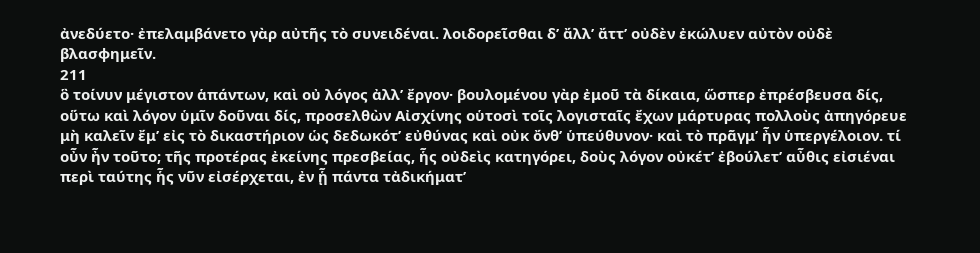ἀνεδύετο· ἐπελαμβάνετο γὰρ αὐτῆς τὸ συνειδέναι. λοιδορεῖσθαι δʼ ἄλλʼ ἄττʼ οὐδὲν ἐκώλυεν αὐτὸν οὐδὲ βλασφημεῖν.
211
ὃ τοίνυν μέγιστον ἁπάντων, καὶ οὐ λόγος ἀλλʼ ἔργον· βουλομένου γὰρ ἐμοῦ τὰ δίκαια, ὥσπερ ἐπρέσβευσα δίς, οὕτω καὶ λόγον ὑμῖν δοῦναι δίς, προσελθὼν Αἰσχίνης οὑτοσὶ τοῖς λογισταῖς ἔχων μάρτυρας πολλοὺς ἀπηγόρευε μὴ καλεῖν ἔμʼ εἰς τὸ δικαστήριον ὡς δεδωκότʼ εὐθύνας καὶ οὐκ ὄνθʼ ὑπεύθυνον· καὶ τὸ πρᾶγμʼ ἦν ὑπεργέλοιον. τί οὖν ἦν τοῦτο; τῆς προτέρας ἐκείνης πρεσβείας, ἧς οὐδεὶς κατηγόρει, δοὺς λόγον οὐκέτʼ ἐβούλετʼ αὖθις εἰσιέναι περὶ ταύτης ἧς νῦν εἰσέρχεται, ἐν ᾗ πάντα τἀδικήματʼ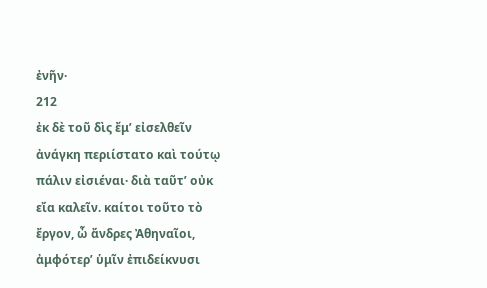ἐνῆν·
212
ἐκ δὲ τοῦ δὶς ἔμʼ εἰσελθεῖν ἀνάγκη περιίστατο καὶ τούτῳ πάλιν εἰσιέναι· διὰ ταῦτʼ οὐκ εἴα καλεῖν. καίτοι τοῦτο τὸ ἔργον, ὦ ἄνδρες Ἀθηναῖοι, ἀμφότερʼ ὑμῖν ἐπιδείκνυσι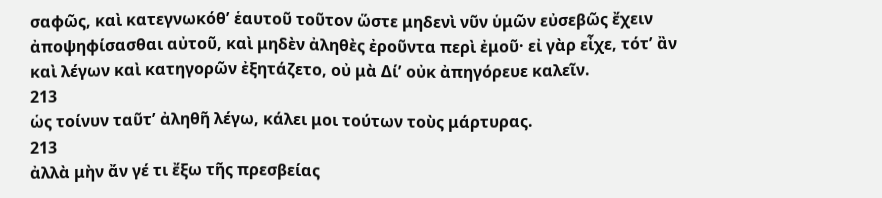σαφῶς, καὶ κατεγνωκόθʼ ἑαυτοῦ τοῦτον ὥστε μηδενὶ νῦν ὑμῶν εὐσεβῶς ἔχειν ἀποψηφίσασθαι αὐτοῦ, καὶ μηδὲν ἀληθὲς ἐροῦντα περὶ ἐμοῦ· εἰ γὰρ εἶχε, τότʼ ἂν καὶ λέγων καὶ κατηγορῶν ἐξητάζετο, οὐ μὰ Δίʼ οὐκ ἀπηγόρευε καλεῖν.
213
ὡς τοίνυν ταῦτʼ ἀληθῆ λέγω, κάλει μοι τούτων τοὺς μάρτυρας.
213
ἀλλὰ μὴν ἄν γέ τι ἔξω τῆς πρεσβείας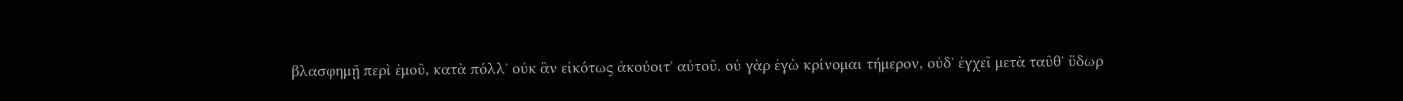βλασφημῇ περὶ ἐμοῦ, κατὰ πόλλʼ οὐκ ἂν εἰκότως ἀκούοιτʼ αὐτοῦ. οὐ γὰρ ἐγὼ κρίνομαι τήμερον, οὐδʼ ἐγχεῖ μετὰ ταῦθʼ ὕδωρ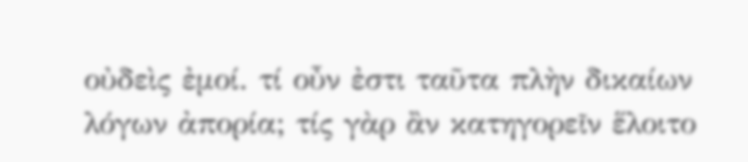οὐδεὶς ἐμοί. τί οὖν ἐστι ταῦτα πλὴν δικαίων λόγων ἀπορία; τίς γὰρ ἂν κατηγορεῖν ἕλοιτο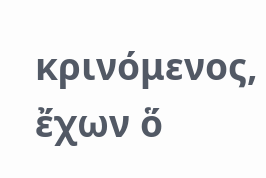κρινόμενος, ἔχων ὅ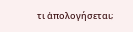τι ἀπολογήσεται;